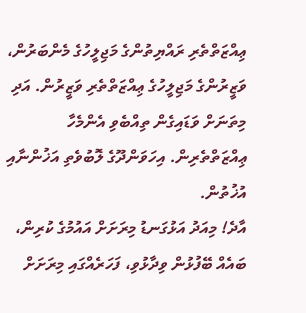ޢިއްޒަތްތެރި ރައްޔިތުންގެ މަޖިލީހުގެ މެންބަރުން، ވަޒީރުންގެ މަޖިލީހުގެ ޢިއްޒަތްތެރި ވަޒީރުން. އަދި މިތަނަށް ވަޑައިގެން ތިއްބެވި އެންމެހާ ޢިއްޒަތްތެރިން. އިހަވަންދޫގެ ލޮބުވެތި އަޚުންނާއި އުޚުތުން.
އާދެ! މިއަދު އަޅުގަނޑު މިރަށަށް އައުމުގެ ކުރިން، ބައެއް ބޭފުޅުން ވިދާޅުވި، ފަހަރެއްގައި މިރަށަށް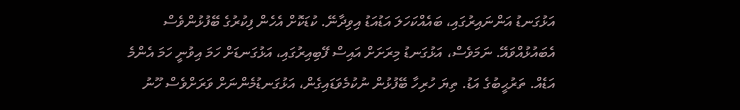އަޅުގަނޑު އަންނައިރުގައި، ބައެއްކަހަލަ އަޑުއަޑު އިވިދާނޭ. ކުޑަކޮށް އެހެން ފިކުރުގެ ބޭފުޅުންވެސް އެބައުޅުއްވައޭ. ނަމަވެސް، އަޅުގަނޑު މިރަށަށް އައިސް ފޭބިއިރުގައި، އަޅުގަނޑަށް ހަމަ އިވުނީ ހަމަ އެންމެ އަޑެއް. ތަރުޙީބުގެ އަޑު. ތިޔަ ހުރިހާ ބޭފުޅުން ނުކުމެވަޑައިގެން، އަޅުގަނޑުމެންނަށް ވަރަށްވެސް ހޫނު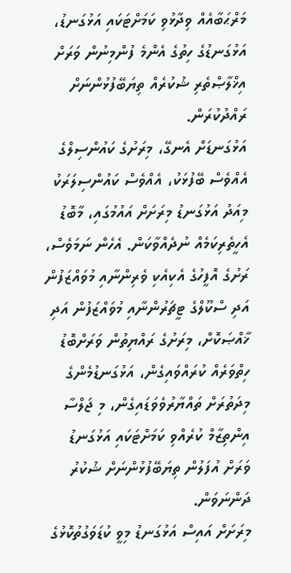މަރްޙަބާއެއް ވިދާޅުވި ކަމަށްޓަކައި އަޅުގަނޑު، އަޅުގަނޑުގެ ހިތުގެ އެންމެ ފުންމިނުން ވަރަށް އިޚްލާޞްތެރި ޝުކުރެއް ތިޔަބޭފުޅުންނަށް ރައްދުކުރަން.
އަޅުގަނޑަށް އެނގޭ، މިރަށުގެ ކައުންސިލްގެ އެއްވެސް ބޭފުޅަކު، އެއްވެސް ކައުންސިލަރަކު މިއަދު އަޅުގަނޑު މިރަށަށް އައުމުގައި، މާބޮޑު އެހީތެރިކަމެއް ނުދެއްވާކަން. އެހެން ނަމަވެސް، ރަށުގެ އޮފީހުގެ އެކިއެކި ވެރިންނާއި މުވައްޒަފުން އަދި ސްކޫލްގެ ޓީޗަރުންނާއި މުވައްޒަފުން އަދި ޚާއްޞަކޮށް، މިރަށުގެ ރައްޔިތުން ވަރަށްބޮޑު ހިތްވަރެއް ކުރައްވައިގެން، އަޅުގަނޑުމެންގެ މިދަތުރަށް ތައްޔާރުވެވަޑައިގެން، މި ޖަލްސާ އިންތިޒާމް ކުރެއްވި ކަމަށްޓަކައި އަޅުގަނޑު ވަރަށް އުފަލުން ތިޔަބޭފުޅުންނަށް ޝުކުރު ދަންނަވަން.
މިރަށަށް އައިސް އަޅުގަނޑު މިވީ ކުޑަވަގުތުކޮޅުގެ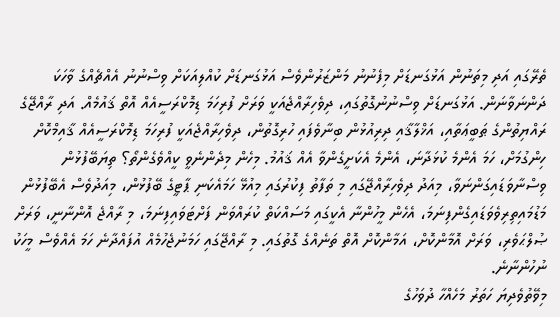ތެރޭގައި އަދި މިތަނުން އަޅުގަނޑަށް މިފެނުނު މަންޒަރުންވެސް އަޅުގަނޑަށް ކުއްލިއަކަށް ވިސްނުނު އެއްޗެއްގެ ވާހަކަ ދަންނަވާނަން. އަޅުގަނޑަށް ވިސްނުނުގޮތުގައި، ދިވެހިރާއްޖެއަކީ ވަރަށް ފުރިހަމަ ޑިމޮކްރަސީއެއް އޮތް ޤައުމެއް. އަދި ރާއްޖޭގެ ރައްޔިތުންގެ ޠަބީޢަތާއި، އަޚްލާޤާއި ދިރިއުޅުން ބިނާވެފައި ހުރިގޮތުން، ދިވެހިރާއްޖެއަކީ ފުރިހަމަ ޑިމޮކްރަސީއެއް ޤާއިމްކޮށް ހިންގުމަށް، ހަމަ އެންމެ ކުޅަދާނަ، އެންމެ އެކަށީގެންވާ އެއް ޤައުމު. މިހެން މިދެންނެވީ ކީއްވެގެންތޯ؟ ތިޔަބޭފުޅުން ވިސްނާވަޑައިގަންނަވާ، މިއަދު ދިވެހިރާއްޖޭގައި މި ތަފާތު ފިކުރުގައި މިއުޅޭ ހަމައެކަނި ޕާޓީގެ ބޭފުޅުން، މިއަދުވެސް އެބޭފުޅުން މަޑުމައިތިރިވެވަޑައިގެންފިނަމަ، އެހެން މީހުންނާ އެކީގައި މަސައްކަތް ކުރައްވަން ފަށްޓަވައިފިނަމަ، މި ރާއްޖެ އޮންނާނީ، ވަރަށް ޞުލްޙަވެރި، ވަރަށް އޮމާންކޮށް، އަމާންކޮށް އޮތް ތަނެއްގެ ގޮތުގައި. މި ރާއްޖޭގައި ހަމަނުޖެހުމެއް އުފައްދާނެ ހަމަ އެއްވެސް މީހަކު ނުހުންނާނެ.
މިވޭތުވެދިޔަ ހަތަރު މަހެއްހާ ދުވަހުގެ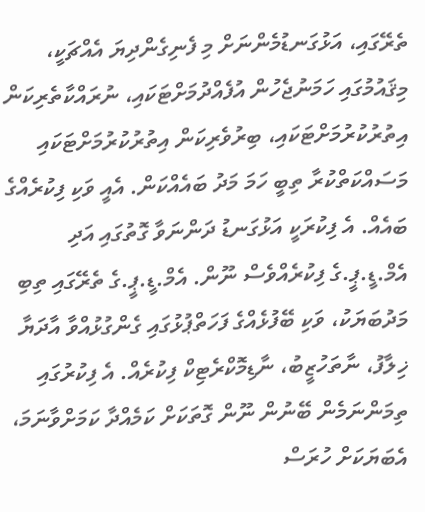ތެރޭގައި، އަޅުގަނޑުމެންނަށް މި ފެނިގެންދިޔަ އެއްޗަކީ، މިޤައުމުގައި ހަމަނުޖެހުން އުފެއްދުމަށްޓަކައި، ނުރައްކާތެރިކަން އިތުރުކުރުމަށްޓަކައި، ބިރުވެރިކަން އިތުރުކުރުމަށްޓަކައި މަސައްކަތްކުރާ ތިބީ ހަމަ މަދު ބައެއްކަން. އެއީ ވަކި ފިކުރެއްގެ ބައެއް. އެ ފިކުރަކީ އަޅުގަނޑު ދަންނަވާ ގޮތުގައި އަދި އެމް.ޑީ.ޕީ.ގެ ފިކުރެއްވެސް ނޫން. އެމް.ޑީ.ޕީ.ގެ ތެރޭގައި ތިބި މަދުބަޔަކު، ވަކި ބޭފުޅެއްގެ ފަހަތްޕުޅުގައި ގެންގުޅުއްވާ އާދަޔާ ޚިލާފު، ނާތަހުޒީބު، ނާޑިމޮކްރެޓިކް ފިކުރެއް. އެ ފިކުރުގައި ތިމަންނަމެން ބޭނުން ނޫން ގޮތަކަށް ކަމެއްދާ ކަމަށްވާނަމަ، އެބަޔަކަށް ހުރަސް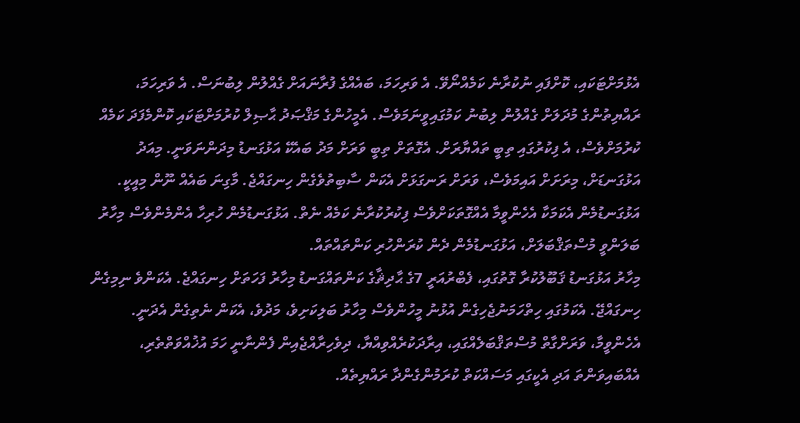އެޅުމަށްޓަކައި، ކޮށްފައި ނުކުރާނެ ކަމެއްނޯވޭ. އެ ވަރިހަމަ، ބައެއްގެ ފުރާނައަށް ގެއްލުން ލިބުނަސް. އެ ވަރިހަމަ، ރައްޔިތުންގެ މުދަލަށް ގެއްލުން ލިބުނު ކަމުގައިވީނަމަވެސް. އެމީހުންގެ މަޤްޞަދު ޙާޞިލް ކުރުމަށްޓަކައި ކޮންމެފަދަ ކަމެއް ކުރުމަށްވެސް، އެ ފިކުރުގައި ތިބީ ތައްޔާރަށް. އެގޮތަށް ތިބީ ވަރަށް މަދު ބައެކޭ އަޅުގަނޑު މިދަންނަވަނީ. މިއަދު އަޅުގަނޑަށް، މިރަށަށް އައިމަވެސް، ވަރަށް ރަނގަޅަށް އެކަން ސާބިތުވެގެން ހިނގައްޖެ. މާގިނަ ބައެއް ނޫން މިއީކީ. އަޅުގަނޑުމެން އެކަމަކާ އެހެންވީމާ އެއްގޮތަކަށްވެސް ފިކުރުކުރާނެ ކަމެއް ނެތް. އަޅުގަނޑުމެން ހުރިހާ އެންމެންވެސް މިހާރު ބަލަންވީ މުސްތަޤްބަލަށް، އަޅުގަނޑުމެން ދެން ކުރަންހުރި ކަންތައްތައް.
މިހާރު އަޅުގަނޑު ޤަބޫލުކުރާ ގޮތުގައި، ފެބްރުއަރީ 7ގެ ޙާދިޘާގެ ކަންތައްގަނޑު މިހާރު ފަހަތަށް ހިނގައްޖެ. އެކަންވެ ނިމިގެން ހިނގައްޖޭ. އެކަމުގައި ހިތްހަމަނުޖެހިގެން އުޅުނު މީހުންވެސް މިހާރު ބަލިކަށިވެ، މަދުވެ، އެކަން ނެތިގެން އެދަނީ. އެހެންވީމާ، ވަރަށްގާތް މުސްތަޤްބަލެއްގައި، އިރާދަކުރެއްވިއްޔާ، ދިވެހިރާއްޖެއިން ފެންނާނީ ހަމަ އުޚުއްވަތްތެރި، އެއްބައިވަންތަ އަދި އެކީގައި މަސައްކަތް ކުރަމުންގެންދާ ރައްޔިތެއް.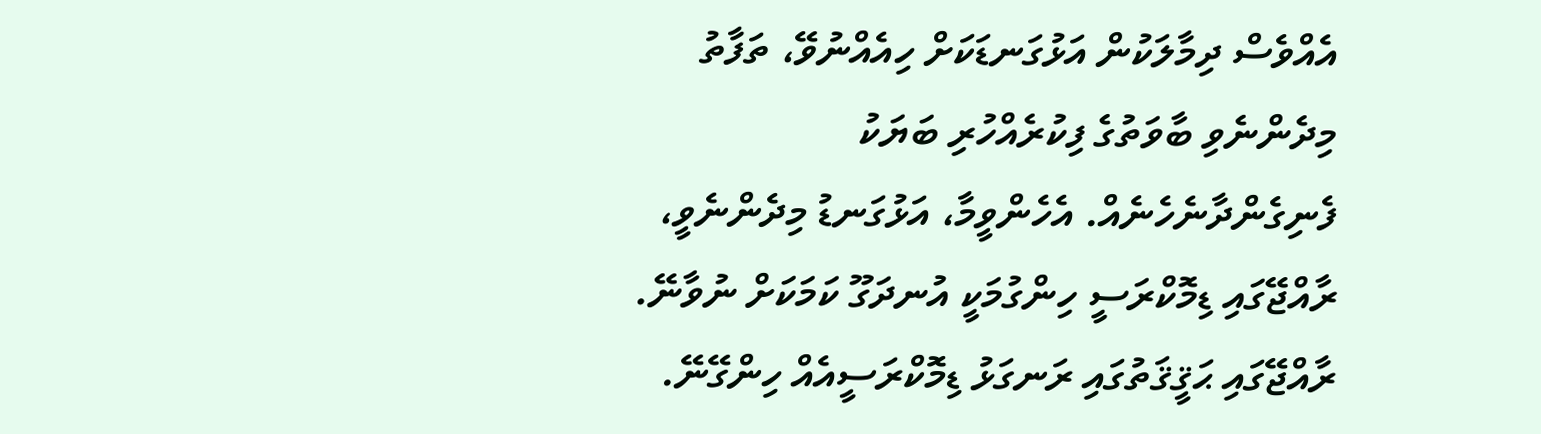އެއްވެސް ދިމާލަކުން އަޅުގަނޑަކަށް ހިއެއްނުވޭ، ތަފާތު މިދެންނެވި ބާވަތުގެ ފިކުރެއްހުރި ބަޔަކު ފެނިގެންދާނެހެނެއް. އެހެންވީމާ، އަޅުގަނޑު މިދެންނެވީ، ރާއްޖޭގައި ޑިމޮކްރަސީ ހިންގުމަކީ އުނދަގޫ ކަމަކަށް ނުވާނޭ. ރާއްޖޭގައި ޙަޤީޤަތުގައި ރަނގަޅު ޑިމޮކްރަސީއެއް ހިންގޭނޭ.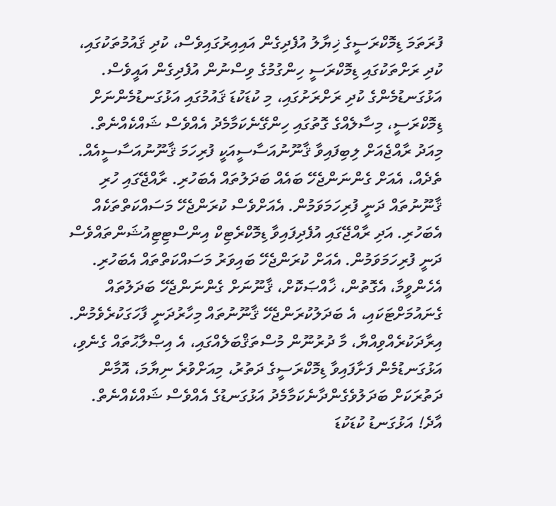ފުރަތަމަ ޑިމޮކްރަސީގެ ޚިޔާލު އުފެދިގެން އައިއިރުގައިވެސް، ކުދި ޤައުމުތަކުގައި، ކުދި ރަށްތަކުގައި ޑިމޮކްރަސީ ހިންގުމުގެ ވިސްނުން އުފެދިގެން އައީވެސް. އަޅުގަނޑުމެންގެ ކުދި ރަށްރަށުގައި، މި ކުޑަކުޑަ ޤައުމުގައި އަޅުގަނޑުމެންނަށް ޑިމޮކްރަސީ، މިސާލެއްގެ ގޮތުގައި ހިންގޭނެކަމާމެދު އެއްވެސް ޝައްކެއްނެތް. މިއަދު ރާއްޖެއަށް ލިބިފައިވާ ޤާނޫނުއަސާސީއަކީ ފުރިހަމަ ޤާނޫނުއަސާސީއެއް. ތެދެއް، އެއަށް ގެންނަންޖެހޭ ބައެއް ބަދަލުތައް އެބަހުރި. ރާއްޖޭގައި ހުރި ޤާނޫނުތައް ދަނީ ފުރިހަމަވަމުން. އެއަށްވެސް ކުރަންޖެހޭ މަސައްކަތްތަކެއް އެބަހުރި. އަދި ރާއްޖޭގައި އުފެދިފައިވާ ޑިމޮކްރެޓިކް އިންސްޓިޓިއުޝަންތައްވެސް ދަނީ ފުރިހަމަވަމުން. އެއަށް ކުރަންޖެހޭ ބައިވަރު މަސައްކަތްތައް އެބަހުރި. އެހެންވީމާ، އެގޮތުން، ޚާއްޞަކޮށް، ޤާނޫނަށް ގެންނަންޖެހޭ ބަދަލުތައް ގެނައުމަށްޓަކައި، އެ ބަދަލުކުރަންޖެހޭ ޤާނޫނުތައް މިހާރުދަނީ ފާހަގަކުރެވެމުން. އިރާދަކުރެއްވިއްޔާ، މާ ދުރުނޫން މުސްތަޤްބަލެއްގައި، އެ އިޞްލާޙުތައް ގެނެވި، އަޅުގަނޑުމެން ފަށާފައިވާ ޑިމޮކްރަސީގެ ދަތުރު، މިއަށްވުރެ ނިޔާމަ، އޮމާން ދަތުރަކަށް ބަދަލުވެގެންދާނެކަމާމެދު އަޅުގަނޑުގެ އެއްވެސް ޝައްކެއްނެތް.
އާދެ! އަޅުގަނޑު ކުޑަކުޑަ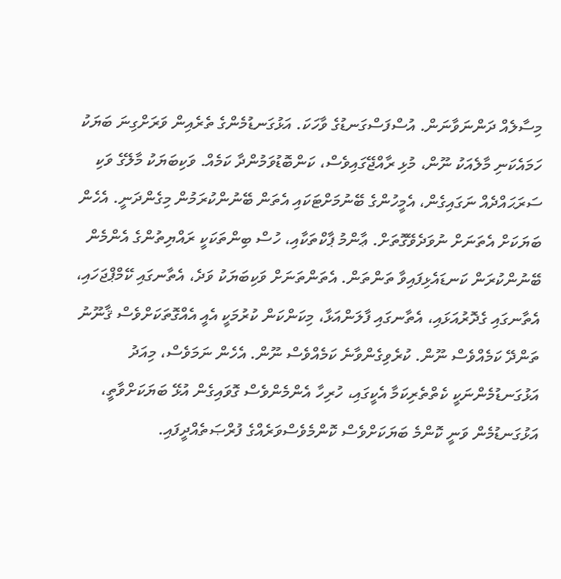މިސާލެއް ދަންނަވާނަން. އުސްފަސްގަނޑުގެ ވާހަކަ. އަޅުގަނޑުމެންގެ ތެރެއިން ވަރަށްގިނަ ބަޔަކު ހަމައެކަނި މާލެއަކު ނޫން، މުޅި ރާއްޖޭގައިވެސް، ކަންބޮޑުވަމުންދާ ކަމެއް. ވަކިބަޔަކު މާލޭގެ ވަކި ސަރަޙައްދެއް ނަގައިގެން، އެމީހުންގެ ބޭނުމަށްޓަކައި އެތަން ބޭނުންކުރަމުން މިގެންދަނީ. އެހެން ބަޔަކަށް އެތަނަށް ނުވަދެވޭގޮތަށް. ޢާންމު ޕާކްތަކާއި، ހުސް ބިންތަކަކީ ރައްޔިތުންގެ އެންމެން ބޭނުންކުރަން ކަނޑައެޅިފައިވާ ތަންތަން. އެތަންތަނަށް ވަކިބަޔަކު ވަދެ، އެތާނގައި ކޭމްޕްޖަހައި، އެތާނގައި ގެދޮރުއަޅައި، އެތާނގައި ފާލަންއަޅާ، މިކަންކަން ކުރުމަކީ އެއީ އެއްގޮތަކަށްވެސް ޤާނޫނު ތަންދޭ ކަމެއްވެސް ނޫން. ކުރެވިގެންވާނެ ކަމެއްވެސް ނޫން. އެހެން ނަމަވެސް، މިއަދު އަޅުގަނޑުމެންނަކީ ކެތްތެރިކަމާ އެކީގައި، ހުރިހާ އެންމެންވެސް ގޮވައިގެން އުޅޭ ބަޔަކަށްވާތީ، އަޅުގަނޑުމެން ވަނީ ކޮންމެ ބަޔަކަށްވެސް ކޮންމެވެސްވަރެއްގެ ފުރްޞަތެއްދީފައި.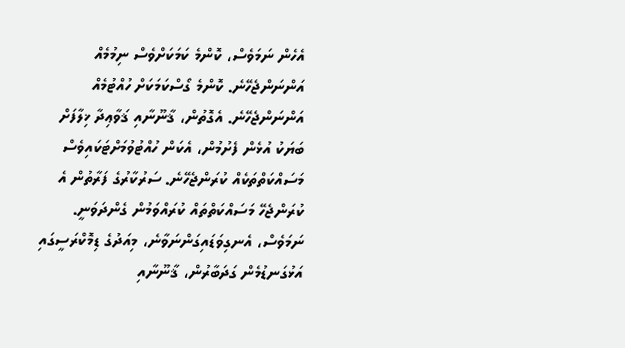އެހެން ނަމަވެސް، ކޮންމެ ކަމަކަށްވެސް ނިމުމެއް އަންނަންޖެހޭނެ. ކޮންމެ ގޯސްކަމަކަށް ހުއްޓުމެއް އަންނަންޖެހޭނެ. އެގޮތުން، ޤާނޫނާއި ޤަވާޢިދާ ޚިލާފަށް ބަޔަކު އުޅެން ފެށުމުން، އެކަން ހުއްޓުވުމަށްޓަކައިވެސް މަސައްކަތްތަކެއް ކުރަންޖެހޭނެ. ސަރުކާރުގެ ފަރާތުން އެ ކުރަންޖެހޭ މަސައްކަތްތައް ކުރައްވަމުން ގެންދަވަނީ. ނަމަވެސް، އެނގިވަޑައިގަންނަވާނެ، މިއަދުގެ ޑިމޮކްރަސީގައި އަޅުގަނޑުމެން ގަދަބާރުން، ޤާނޫނާއި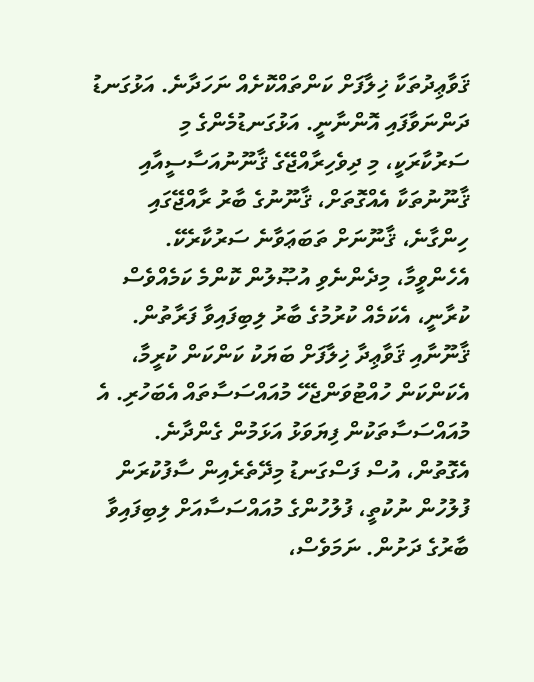ޤަވާޢިދުތަކާ ޚިލާފަށް ކަންތައްކޮށެއް ނަހަދާނެ. އަޅުގަނޑު ދަންނަވާފައި އޮންނާނީ. އަޅުގަނޑުމެންގެ މި ސަރުކާރަކީ، މި ދިވެހިރާއްޖޭގެ ޤާނޫނުއަސާސީއާއި ޤާނޫނުތަކާ އެއްގޮތަށް، ޤާނޫނުގެ ބާރު ރާއްޖޭގައި ހިންގާނެ، ޤާނޫނަށް ތަބަޢަވާނެ ސަރުކާރެކޭ.
އެހެންވީމާ، މިދެންނެވި އުޞޫލުން ކޮންމެ ކަމެއްވެސް ކުރާނީ، އެކަމެއް ކުރުމުގެ ބާރު ލިބިފައިވާ ފަރާތުން. ޤާނޫނާއި ޤަވާޢިދާ ޚިލާފަށް ބަޔަކު ކަންކަން ކުރީމާ، އެކަންކަން ހުއްޓުވަންޖެހޭ މުއައްސަސާތައް އެބަހުރި. އެ މުއައްސަސާތަކުން ފިޔަވަޅު އަޅަމުން ގެންދާނެ. އެގޮތުން، އުސް ފަސްގަނޑު މިދޭތެރެއިން ސާފުކުރަން ފުލުހުން ނުކުތީ، ފުލުހުންގެ މުއައްސަސާއަށް ލިބިފައިވާ ބާރުގެ ދަށުން. ނަމަވެސް،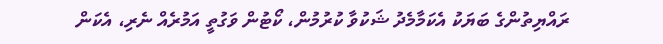ރައްޔިތުންގެ ބަޔަކު އެކަމާމެދު ޝަކުވާ ކުރުމުން، ކޯޓުން ވަގުތީ އަމުރެއް ނެރި، އެކަން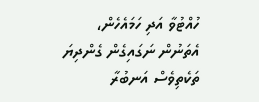ހުއްޓުވާ އަދި ހަމައެހެން، އެތަނުން ނަގައިގެން ގެންދިޔަ ތަކެތިވެސް އަނބުރާ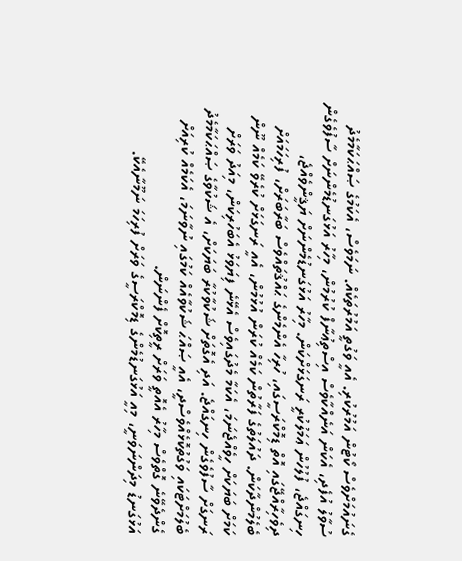ގެނައުމަށްވެސް ކޯޓުން އަމުރުކުރި. އެއީ ވަގުތީ އަމުރުތަކެއް. ނަމަވެސް، އެކަމުގެ ޞައްޙަކަމާމެދު ސުވާލު އުފެދި، އެކަން އަނެއްކާވެސް އިސްތިޢުނާފް ކުރުމުން، މިހާރު އަޅުގަނޑުމެންނަށް ސާފުވެގެން ހިނގައްޖެ، ފުލުހުން ޢަމަލުކުރީ ރަނގަޅަށްކަން. މިހާރު އަޅުގަނޑުމެންނަށް ޔަޤީންވެއްޖެ، ދިވެހިރާއްޖޭގައި އޮތް ޑިމޮކްރަސީގައި، ހުރިހާ އެންމެންގެ ޙައްޤުތައްވެސް ބަރާބަރަށް، ފުރިހަމައަށް ބެލެމުންދާކަން. ދައުލަތުގެ ފަރާތުން ކަމެއް ކުރަން އުޅުމުން، އެއީ ރަނގަޅަށް ކުރެވޭ ކަމެއް ނޫން ކަމަށް ބަޔަކަށް ހީވެއްޖެނަމަ، އެކަމާ މެދުގައިވެސް އެޅޭނެ ފިޔަވަޅު އެބަހުރިކަން، މިއަދު ވަރަށް ރަނގަށް ސާފުވެގެން ހިނގައްޖެ. އަދި އެގޮތަށް ޝަކުވާކުރާ ބަޔަކަށް، އެ ޝަކުވާގެ ޞައްޙަކަމާމެދު ބެލުމަށްޓަކައި ވަގުތުކޮޅެއްވެސްދީ، އެއީ ޞައްޙަ ޝަކުވާއެއް ކަމުގައި ނުވާނަމަ، އެކަމެއް ކުރިއަށް ގެންދެވޭނެ ގޮތްވެސް މިހާރު އެއޮތީ ވަރަށް ރީތިކޮށް ފެންނަން.
އަޅުގަނޑު މިދަންނަވަނީ، މިއީ އަޅުގަނޑުމެންގެ ޑިމޮކްރަސީގެ ވަރަށް ފުރިހަމަ ނަމޫނާއެކޭ.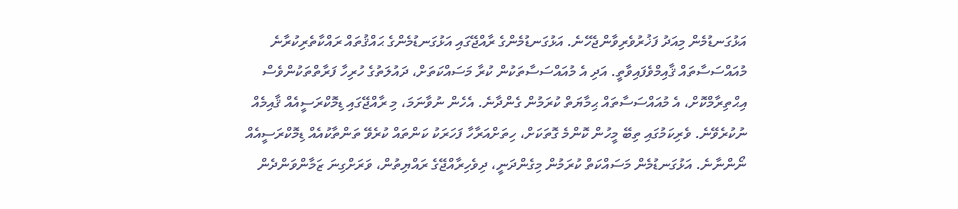އަޅުގަނޑުމެން މިއަދު ފަޚުރުވެރިވާންޖެހޭނެ. އަޅުގަނޑުމެންގެ ރާއްޖޭގައި އަޅުގަނޑުމެންގެ ޙައްޤުތައް ރައްކާތެރިކުރާނެ މުއައްސަސާތައް ޤާއިމްވެފައިވާތީ. އަދި އެ މުއައްސަސާތަކުން ކުރާ މަސައްކަތަށް، ދައުލަތުގެ ހުރިހާ ފަރާތްތަކުންވެސް އިޙްތިރާމްކޮށް، އެ މުއައްސަސާތައް ޙިމާޔަތް ކުރަމުން ގެންދާނެ. އެހެން ނުވާނަމަ، މި ރާއްޖޭގައި ޑިމޮކްރަސީއެއް ޤާއިމެއް ނުކުރެވޭނެ. ވެރިކަމުގައި ތިބޭ މީހުން ކޮންމެ ގޮތަކަށް، ހިތަށްއަރާހާ ފަހަރަކު ކަންތައް ކުރެވޭ ތަންތާކުއެއް ޑިމޮކްރަސީއެއް ނޯންނާނެ. އަޅުގަނޑުމެން މަސައްކަތް ކުރަމުން މިގެންދަނީ، ދިވެހިރާއްޖޭގެ ރައްޔިތުން، ވަރަށްގިނަ ޒަމާންވަންދެން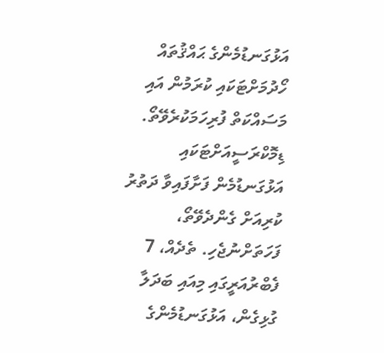އަޅުގަނޑުމެންގެ ޙައްޤުތައް ހޯދުމަށްޓަކައި ކުރަމުން އައި މަސައްކަތް ފުރިހަމަކުރެވޭތޯ. ޑިމޮކްރަސީއަށްޓަކައި އަޅުގަނޑުމެން ފަށާފައިވާ ދަތުރު ކުރިއަށް ގެންދެވޭތޯ، ފަހަތަށްނުޖެހި. ތެދެއް، 7 ފެބްރުއަރީގައި މިއައި ބަދަލާ ގުޅިގެން، އަޅުގަނޑުމެންގެ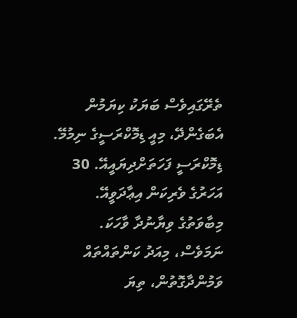ތެރޭގައިވެސް ބަޔަކު ކިޔަމުން އެބަގެންދޭ، މިއީ ޑިމޮކްރަސީގެ ނިމުމޭ. ޑިމޮކްރަސީ ފަހަތަށްދިޔައީއޭ. 30 އަހަރުގެ ވެރިކަން އިޢާދަވީއޭ. މިބާވަތުގެ ވިޔާނުދާ ވާހަކަ. ނަމަވެސް، މިއަދު ކަންތައްތައް ވަމުންދާގޮތުން، ތިޔަ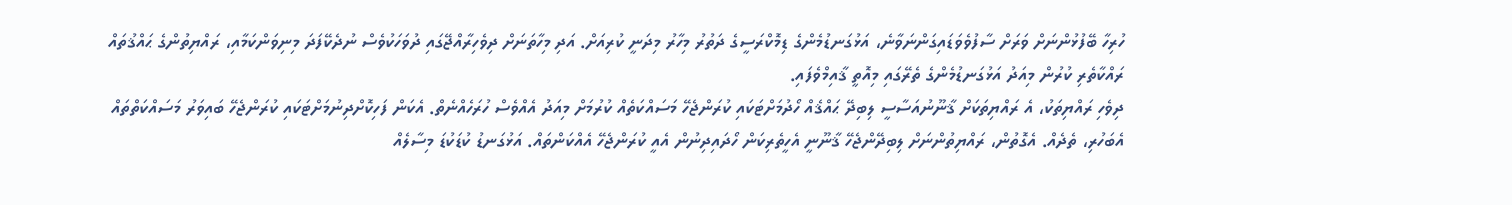ހުރިހާ ބޭފުޅުންނަށް ވަރަށް ސާފުވެވަޑައިގަންނަވާނެ، އަޅުގަނޑުމެންގެ ޑިމޮކްރަސީގެ ދަތުރު މިހާރު މިދަނީ ކުރިއަށް. އަދި މިހާތަނަށް ދިވެހިރާއްޖޭގައި ދުވަހަކުވެސް ނުދެކޭފަދަ މިނިވަންކަމާއި، ރައްޔިތުންގެ ޙައްޤުތައް ރައްކާތެރި ކުރުން މިއަދު އަޅުގަނޑުމެންގެ ތެރޭގައި މިއޮތީ ޤާއިމްވެފައި.
ދިވެހި ރައްޔިތަކު، އެ ރައްޔިތަކަށް ޤާނޫނުއަސާސީ ލިބިދޭ ޙައްޤެއް ހޯދުމަށްޓަކައި ކުރަންޖެހޭ މަސައްކަތެއް ކުރުމަށް މިއަދު އެއްވެސް ހުރަހެއްނެތް. އެކަން ފަހިކޮށްދިނުމަށްޓަކައި ކުރަންޖެހޭ ބައިވަރު މަސައްކަތްތައް އެބަހުރި، ތެދެއް. އެގޮތުން، ރައްޔިތުންނަށް ލިބިދޭންޖެހޭ ޤާނޫނީ އެހީތެރިކަން ހޯދައިދިނުން އެއީ ކުރަންޖެހޭ އެއްކަންތައް. އަޅުގަނޑު ކުޑަކުޑަ މިސާލެއް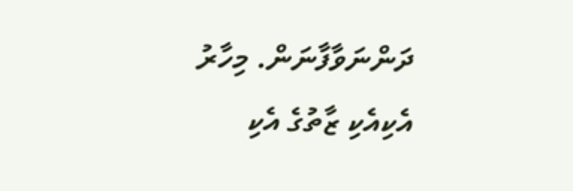ދަންނަވާފާނަން. މިހާރު އެކިއެކި ޒާތުގެ އެކި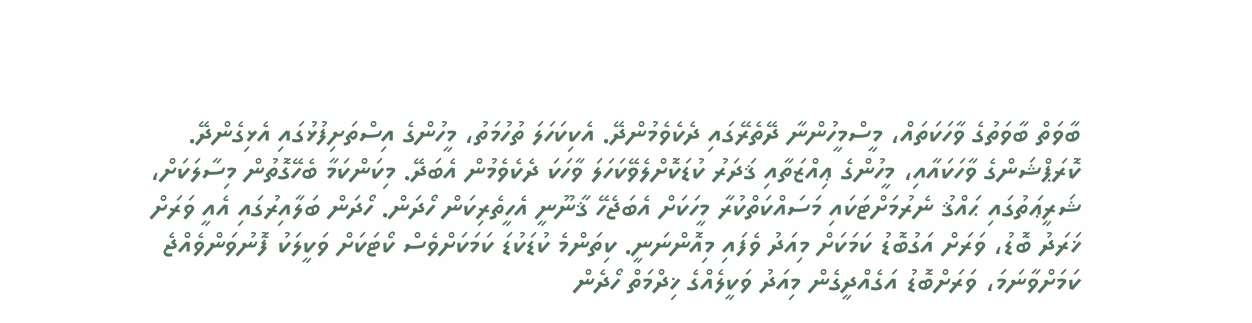ބާވަތް ބާވަތުގެ ވާހަކަތައް، މީސްމީހުންނާ ދޭތެރޭގައި ދެކެވެމުންދޭ. އެކިކަހަލަ ތުހުމަތު، މީހުންގެ އިސްތަށިފުޅުގައި އެޅިގެންދޭ. ކޮރަޕްޝަންގެ ވާހަކައާއި، މީހުންގެ ޢިއްޒަތާއި ޤަދަރު ކުޑަކޮށްލެވޭކަހަލަ ވާހަކަ ދެކެވެމުން އެބަދޭ. މިކަންކަމާ ބެހޭގޮތުން މިސާލަކަށް، ޝަރީޢަތުގައި ޙައްޤު ނެރުމަށްޓަކައި މަސައްކަތްކުރާ މީހަކަށް އެބަޖެހޭ ޤާނޫނީ އެހީތެރިކަން ހޯދަން. ހޯދަން ބަލާއިރުގައި އެއީ ވަރަށް ޚަރަދު ބޮޑު، ވަރަށް އަގުބޮޑު ކަމަކަށް މިއަދު ވެފައި މިއޮންނަނީ. ކިތަންމެ ކުޑަކުޑަ ކަމަކަށްވެސް ކޯޓަކަށް ވަކީލަކު ފޮނުވަންވެއްޖެ ކަމަށްވާނަމަ، ވަރަށްބޮޑު އަގެއްދީގެން މިއަދު ވަކީލެއްގެ ޚިދްމަތް ހޯދެން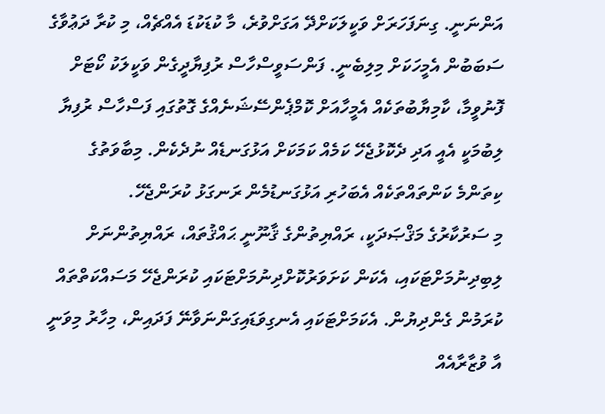އަންނަނީ. ގިނަފަހަރަށް ވަކީލަކަށްދޭ އަގަށްވުރެ، މާ ކުޑަކުޑަ އެއްޗެއް، މި ކުރާ ދަޢުވާގެ ސަބަބުން އެމީހަކަށް މިލިބެނީ. ފަންސަވީސްހާސް ރުފިޔާދީގެން ވަކީލަކު ކޯޓަށް ފޮނުވީމާ، ކާމިޔާބުތަކެއް އެމީހާއަށް ކޮމްޕެންސޭޝަނެއްގެ ގޮތުގައި ފަސްހާސް ރުފިޔާ ލިބުމަކީ އެއީ އަދި ދެކޮޅުޖެހޭ ކަމެއް ކަމަކަށް އަޅުގަނޑެއް ނުދެކެން. މިބާވަތުގެ ކިތަންމެ ކަންތައްތަކެއް އެބަހުރި އަޅުގަނޑުމެން ރަނގަޅު ކުރަންޖެހޭ.
މި ސަރުކާރުގެ މަޤްޞަދަކީ، ރައްޔިތުންގެ ޤާނޫނީ ޙައްޤުތައް، ރައްޔިތުންނަށް ލިބިދިނުމަށްޓަކައި، އެކަން ކަށަވަރުކޮށްދިނުމަށްޓަކައި ކުރަންޖެހޭ މަސައްކަތްތައް ކުރަމުން ގެންދިޔުން. އެކަމަށްޓަކައި އެނގިވަޑައިގަންނަވާނޭ ފަދައިން، މިހާރު މިވަނީ އާ ވުޒާރާއެއް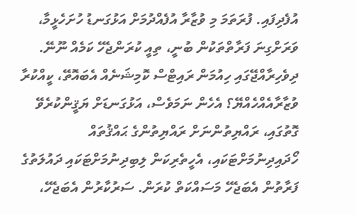އުފެދިފައި. ފުރަތަމަ މި ވުޒާރާ އުފެއްދުމަށް އަޅުގަނޑު ހުށަހެޅީމާ، ވަރަށްގިނަ ފަރާތްތަކުން ބުނީ، ތިއީ ކުރަންޖެހޭ ކަމެއް ނޫނޭ. ދިވެހިރާއްޖޭގައި ހިއުމަން ރައިޓްސް ކޮމިޝަނެއް އެބައޮތޭ، ކީއްކުރާ ވުޒާރާއެއްހެއްޔޭ؟ އެހެން ނަމަވެސް، އަޅުގަނޑަށް ޔަޤީންކުރެވޭ ގޮތުގައި، ރައްޔިތުންނަށް ރައްޔިތުންގެ ޙައްޤުތައް ހޯދައިދިނުމަށްޓަކައި، އެހީތެރިކަން ލިބިދިނުމަށްޓަކައި ދައުލަތުގެ ފަރާތުން އެބަޖެހޭ މަސައްކަތް ކުރަން. ސަރުކާރުން އެބަޖެހޭ،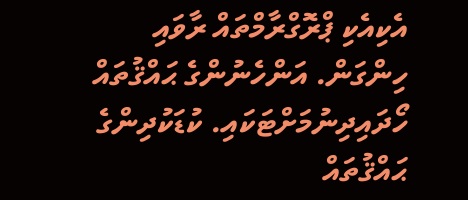އެކިއެކި ޕްރޮގްރާމްތައް ރާވައި ހިންގަން. އަންހެނުންގެ ޙައްޤުތައް ހޯދައިދިނުމަށްޓަކައި. ކުޑަކުދިންގެ ޙައްޤުތައް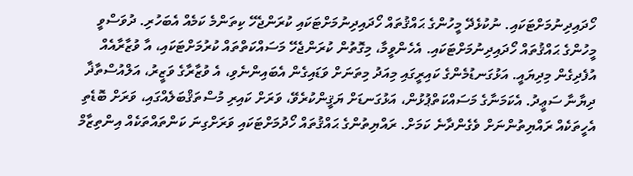ހޯދައިދިނުމަށްޓަކައި. ނުކުޅެދޭ މީހުންގެ ޙައްޤުތައް ހޯދައިދިނުމަށްޓަކައި ކުރަންޖެހޭ ކިތަންމެ ކަމެއް އެބަހުރި. ދުވަސްވީ މީހުންގެ ޙައްޤުތައް ހޯދައިދިނުމަށްޓަކައި. އެހެންވީމާ، މިގޮތުން ކުރަންޖެހޭ މަސައްކަތްތައް ކުރުމަށްޓަކައި، އާ ވުޒާރާއެއް އުފެދިގެން މިދިޔައީ. އަޅުގަނޑުމެންގެ ކައިރީގައި މިއަދު މިތަނަށް ވަޑައިގެން އެބައިންނެވި، އެ ވުޒާރާގެ ވަޒީރު، އަލްއުސްތާޛާ ދިޔާނާ ސަޢީދު. އެކަމަނާގެ މަސައްކަތްޕުޅުން، އަޅުގަނޑަށް ޔަޤީންކުރެވޭ، ވަރަށް ކައިރި މުސްތަޤްބަލެއްގައި، ވަރަށް ބޮޑެތި އެހީތަކެއް ރައްޔިތުންނަށް ވެގެންދާނެ ކަމަށް. ރައްޔިތުންގެ ޙައްޤުތައް ހޯދުމަށްޓަކައި ވަރަށްގިނަ ކަންތައްތަކެއް އިންތިޒާމް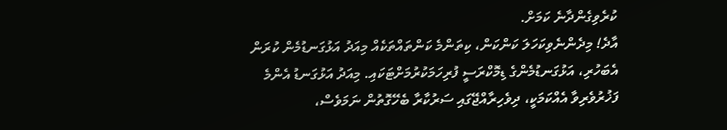ކުރެވިގެންދާނެ ކަމަށް.
އާދެ! މިދެންނެވިކަހަލަ ކަންކަން، ކިތަންމެ ކަންތައްތަކެއް މިއަދު އަޅުގަނޑުމެން ކުރަން އެބަހުރި، އަޅުގަނޑުމެންގެ ޑިމޮކްރަސީ ފުރިހަމަކުރުމަށްޓަކައި. މިއަދު އަޅުގަނޑު އެންމެ ފަޚުރުވެރިވާ އެއްކަމަކީ، ދިވެހިރާއްޖޭގައި ސަރުކާރާ ބެހޭގޮތުން ނަމަވެސް،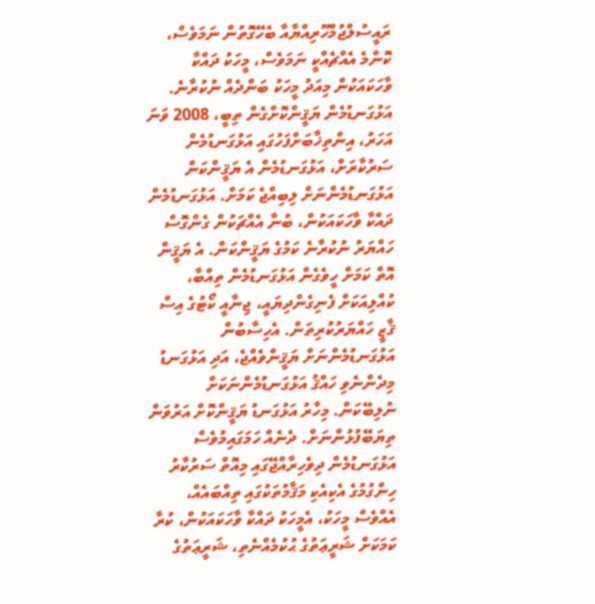ރައީސުލްޖުމްހޫރިއްޔާއާ ބެހޭގޮތުން ނަމަވެސް، ކޮންމެ އެއްޗެއްކީ ނަމަވެސް، މީހަކު ދައްކާ ވާހަކައަކުން މިއަދު މީހަކު ބަންދެއް ނުކުރާނެ. އަޅުގަނޑުމެން ޔަޤީންކޮށްގެން ތިބީ، 2008 ވަނަ އަހަރު، އިންތިޚާބަށްފަހުގައި އަޅުގަނޑުމެން ސަރުކާރަށް، އަޅުގަނޑުމެން އެ ޔަޤީންކަން އަޅުގަނޑުމެންނަށް ލިބިއްޖެ ކަމަށް. އަޅުގަނޑުމެން ދައްކާ ވާހަކައަކުން، ބުނާ އެއްޗަކުން ގެންގޮސް ހައްޔަރު ނުކުރާނެ ކަމުގެ ޔަޤީންކަން. އެ ޔަޤީން އޮތް ކަމަށް ހީވެގެން އަޅުގަނޑުމެން ތިއްބާ، ކުއްލިއަކަށް ފެނިގެންދިޔައީ، ޖިނާއީ ކޯޓުގެ އިސް ޤާޒީ ހައްޔަރުކުރިތަން. އެހިސާބުން އަޅުގަނޑުމެންނަށް ޔަޤީންވެއްޖެ، އަދި އަޅުގަނޑު މިދެންނެވި ހައްޤު އަޅުގަނޑުމެންނަކަށް ނުލިބޭކަން. މިހާރު އަޅުގަނޑު ޔަޤީންކޮށް އަރުވަން ތިޔަބޭފުޅުންނަށް. ދެނެއް ހަމަގައިމުވެސް އަޅުގަނޑުމެން ދިވެހިރާއްޖޭގައި މިއޮތް ސަރުކާރު ހިންގުމުގެ އެކިއެކި މަޤާމުތަކުގައި ތިއްބައެއް، އެއްވެސް މީހަކު، އެމީހަކު ދައްކާ ވާހަކައަކުން، ކުރާ ކަމަކަށް ޝަރީޢަތުގެ ޙުކުމެއްނެތި، ޝަރީޢަތުގެ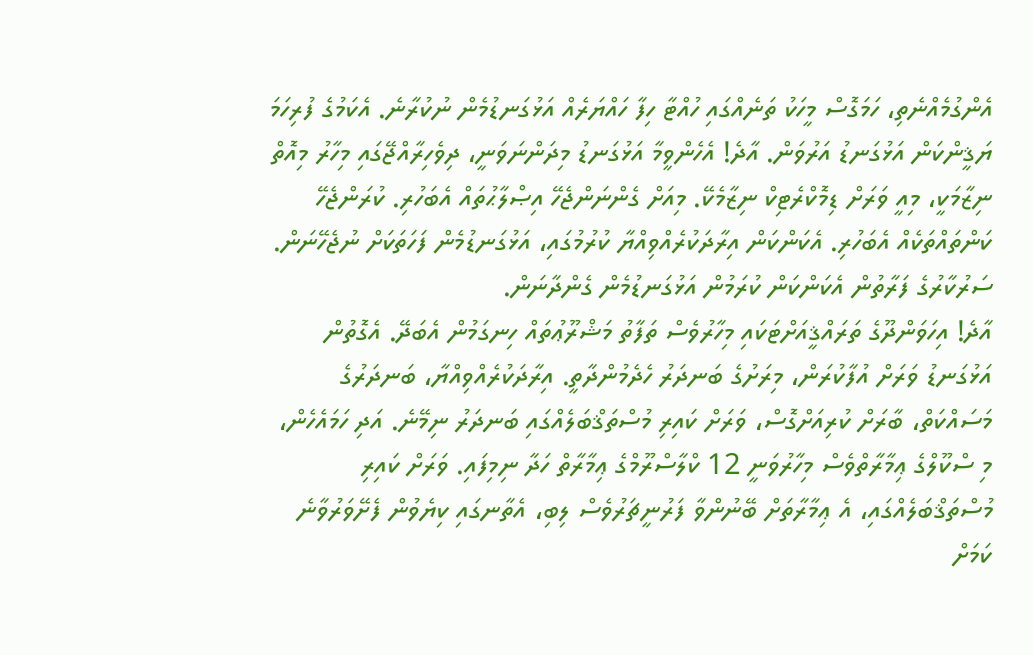އެންގުމެއްނެތި، ހަމަގޮސް މީހަކު ތަނެއްގައި ހުއްޓާ ހިފާ ހައްޔަރެއް އަޅުގަނޑުމެން ނުކުރާނެ. އެކަމުގެ ފުރިހަމަ ޔަޤީންކަން އަޅުގަނޑު އަރުވަން. އާދެ! އެހެންވީމާ އަޅުގަނޑު މިދަންނަވަނީ، ދިވެހިރާއްޖޭގައި މިހާރު މިއޮތް ނިޒާމަކީ، މިއީ ވަރަށް ޑިމޮކްރެޓިކް ނިޒާމެކޭ. މިއަށް ގެންނަންޖެހޭ އިޞްލާޙުތައް އެބަހުރި. ކުރަންޖެހޭ ކަންތައްތަކެއް އެބަހުރި. އެކަންކަން އިރާދަކުރެއްވިއްޔާ ކުރުމުގައި، އަޅުގަނޑުމެން ފަހަތަކަށް ނުޖެހޭނަން. ސަރުކާރުގެ ފަރާތުން އެކަންކަން ކުރަމުން އަޅުގަނޑުމެން ގެންދާނަން.
އާދެ! އިހަވަންދޫގެ ތަރައްޤީއަށްޓަކައި މިހާރުވެސް ތަފާތު މަޝްރޫޢުތައް ހިނގަމުން އެބަދޭ. އެގޮތުން އަޅުގަނޑު ވަރަށް އުފާކުރަން، މިރަށުގެ ބަނދަރު ހެދެމުންދާތީ. އިރާދަކުރެއްވިއްޔާ، ބަނދަރުގެ މަސައްކަތް، ބާރަށް ކުރިއަށްގޮސް، ވަރަށް ކައިރި މުސްތަޤްބަލެއްގައި ބަނދަރު ނިމޭނެ. އަދި ހަމައެހެން، މި ސްކޫލްގެ ޢިމާރާތްވެސް މިހާރުވަނީ 12 ކްލާސްރޫމްގެ ޢިމާރާތް ހަދާ ނިމިފައި. ވަރަށް ކައިރި މުސްތަޤްބަލެއްގައި، އެ ޢިމާރާތަށް ބޭނުންވާ ފަރުނީޗަރުވެސް ލިބި، އެތާނގައި ކިޔެވުން ފެށޭވަރުވާނެ ކަމަށް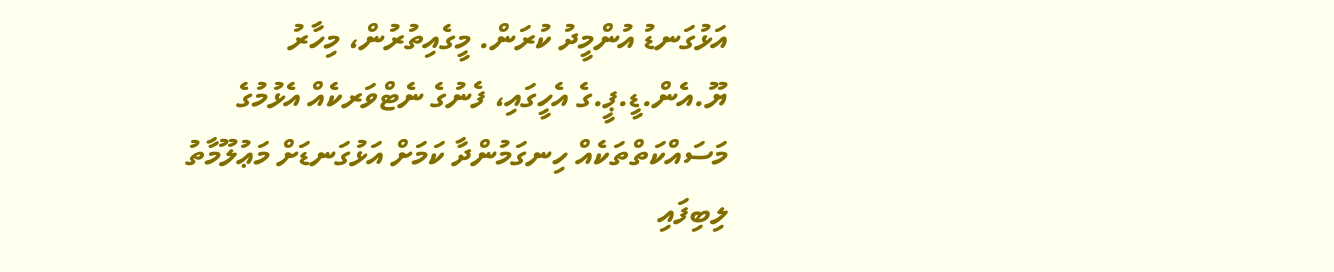އަޅުގަނޑު އުންމީދު ކުރަން. މީގެއިތުރުން، މިހާރު ޔޫ.އެން.ޑީ.ޕީ.ގެ އެހީގައި، ފެނުގެ ނެޓްވަރކެއް އެޅުމުގެ މަސައްކަތްތަކެއް ހިނގަމުންދާ ކަމަށް އަޅުގަނޑަށް މަޢުލޫމާތު ލިބިފައި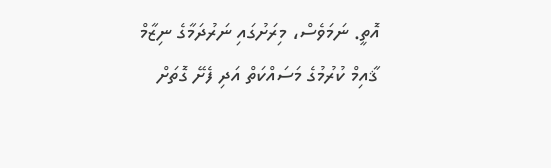އޮތީ. ނަމަވެސް، މިރަށުގައި ނަރުދަމާގެ ނިޒާމް ޤާއިމް ކުރުމުގެ މަސައްކަތް އަދި ފެށޭ ގޮތަށް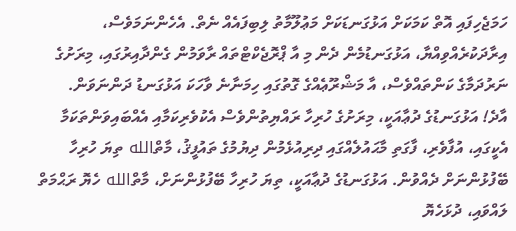ހަމަޖެހިފައި އޮތް ކަމަކަށް އަޅުގަނޑަކަށް މަޢުލޫމާތު ލިބިފައެއް ނެތް. އެހެންނަމަވެސް، އިރާދަކުރެއްވިއްޔާ، އަޅުގަނޑުމެން ދެން މި އާ ޕްރޮޖެކްޓްތައް ރާވަމުން ގެންދާއިރުގައި، މިރަށުގެ ނަރުދަމާގެ ކަންތައްވެސް، އާ މަޝްރޫޢެއްގެ ގޮތުގައި ހިމަނާނެ ވާހަކަ އަޅުގަނޑު ދަންނަވަން.
އާދެ! އަޅުގަނޑުގެ ދުޢާއަކީ، މިރަށުގެ ހުރިހާ ރައްޔިތުންވެސް އެކުވެރިކަމާއި އެއްބައިވަންތަކަމާ އެކީގައި، އުފާވެރި، ފާގަތި މާޙައުލެއްގައި ދިރިއުޅެމުން ދިޔުމުގެ ތައުފީޤު، މާތްالله ތިޔަ ހުރިހާ ބޭފުޅުންނަށް ދެއްވުން. އަޅުގަނޑުގެ ދުޢާއަކީ، ތިޔަ ހުރިހާ ބޭފުޅުންނަށް، މާތްالله ހެޔޮ ރަޙްމަތް ލައްވައި، ދުޅަހެޔޮ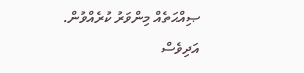ޞިއްޙަތެއް މިންވަރު ކުރެއްވުން.
އަދިވެސް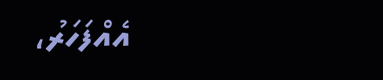އެއްފަހަރު،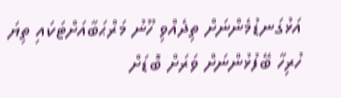އަޅުގަނޑުމެންނަށް ތިދެއްވި ހޫނު މަރްޙަބާއަށްޓަކައި ތިޔަ ހުރިހާ ބޭފުޅުންނަށް ވަރަށް ބޮޑަށް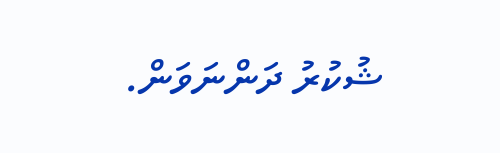ޝުކުރު ދަންނަވަން.